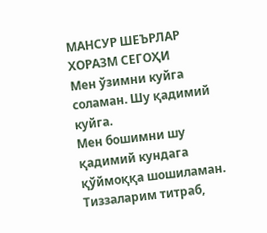МАНСУР ШЕЪРЛАР
ХОРАЗМ СЕГОҲИ
Мен ўзимни куйга соламан. Шу қадимий куйга.
Мен бошимни шу қадимий кундага қўймоққа шошиламан.
Тиззаларим титраб,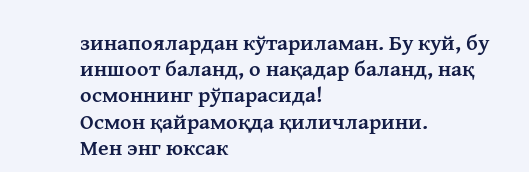зинапоялардан кўтариламан. Бу куй, бу
иншоот баланд, о нақадар баланд, нақ осмоннинг рўпарасида!
Осмон қайрамоқда қиличларини.
Мен энг юксак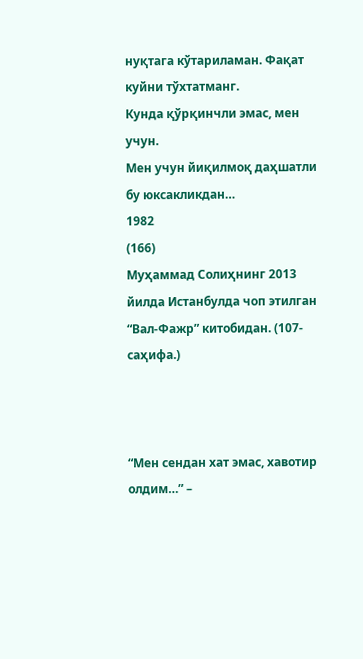нуқтага кўтариламан. Фақат куйни тўхтатманг.
Кунда қўрқинчли эмас, мен учун.
Мен учун йиқилмоқ даҳшатли бу юксакликдан…
1982
(166)
Муҳаммад Солиҳнинг 2013 йилда Истанбулда чоп этилган “Вал-Фажр” китобидан. (107-саҳифа.)



“Мен сендан хат эмас, хавотир олдим…” –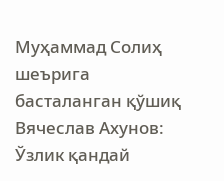Муҳаммад Солиҳ шеърига басталанган қўшиқ
Вячеслав Ахунов: Ўзлик қандай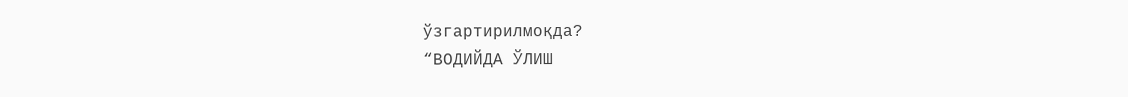ўзгартирилмоқда?
“ВОДИЙДА ЎЛИШ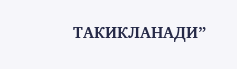ТАКИКЛАНАДИ”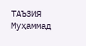ТАЪЗИЯ
Муҳаммад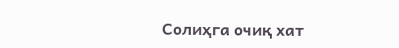Солиҳга очиқ хат